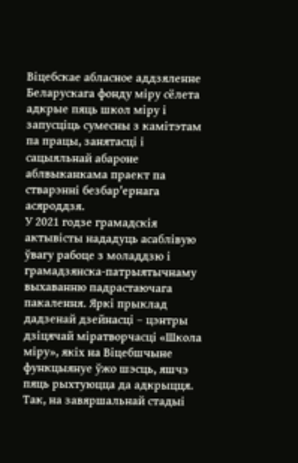Віцебскае абласное аддзяленне Беларускага фонду міру сёлета адкрые пяць школ міру і запусціць сумесны з камітэтам па працы, занятасці і сацыяльнай абароне аблвыканкама праект па стварэнні безбар'ернага асяроддзя.
У 2021 годзе грамадскія актывісты нададуць асаблівую ўвагу рабоце з моладдзю і грамадзянска-патрыятычнаму выхаванню падрастаючага пакалення. Яркі прыклад дадзенай дзейнасці – цэнтры дзіцячай міратворчасці «Школа міру», якіх на Віцебшчыне функцыянуе ўжо шэсць, яшчэ пяць рыхтуюцца да адкрыцця.
Так, на завяршальнай стадыі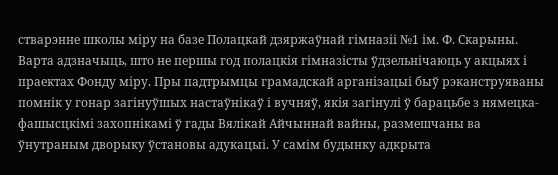стварэнне школы міру на базе Полацкай дзяржаўнай гімназіі №1 ім. Ф. Скарыны. Варта адзначыць, што не першы год полацкія гімназісты ўдзельнічаюць у акцыях і праектах Фонду міру. Пры падтрымцы грамадскай арганізацыі быў рэканструяваны помнік у гонар загінуўшых настаўнікаў і вучняў, якія загінулі ў барацьбе з нямецка-фашысцкімі захопнікамі ў гады Вялікай Айчыннай вайны, размешчаны ва ўнутраным дворыку ўстановы адукацыі. У самім будынку адкрыта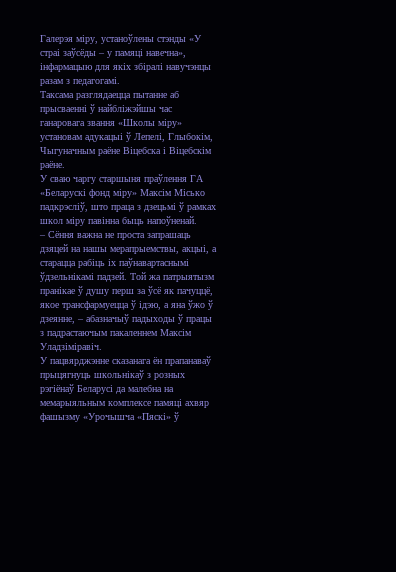Галерэя міру, устаноўлены стэнды «У страі заўсёды – у памяці навечна», інфармацыю для якіх збіралі навучэнцы разам з педагогамі.
Таксама разглядаецца пытанне аб прысваенні ў найбліжэйшы час ганаровага звання «Школы міру» установам адукацыі ў Лепелі, Глыбокім, Чыгуначным раёне Віцебска і Віцебскім раёне.
У сваю чаргу старшыня праўлення ГА «Беларускі фонд міру» Максім Місько падкрэсліў, што праца з дзецьмі ў рамках школ міру павінна быць напоўненай.
– Сёння важна не проста запрашаць дзяцей на нашы мерапрыемствы, акцыі, а старацца рабіць іх паўнавартаснымі ўдзельнікамі падзей. Той жа патрыятызм пранікае ў душу перш за ўсё як пачуццё, якое трансфармуецца ў ідэю, а яна ўжо ў дзеянне, – абазначыў падыходы ў працы з падрастаючым пакаленнем Максім Уладзіміравіч.
У пацвярджэнне сказанага ён прапанаваў прыцягнуць школьнікаў з розных рэгіёнаў Беларусі да малебна на мемарыяльным комплексе памяці ахвяр фашызму «Урочышча «Пяскі» ў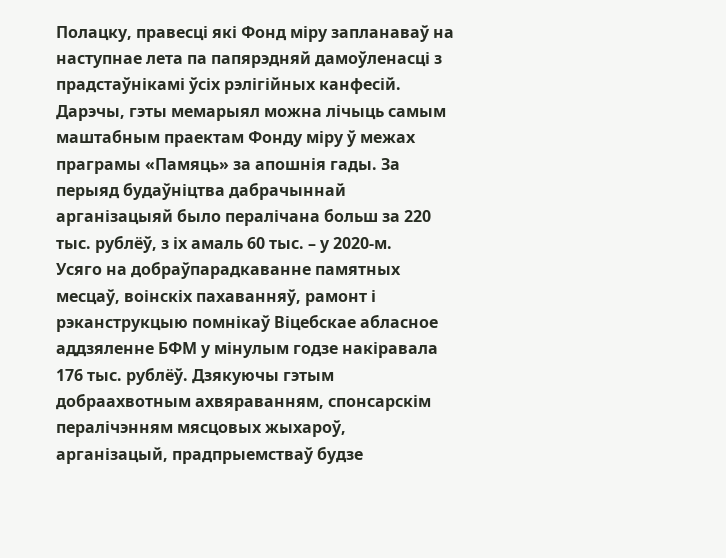Полацку, правесці які Фонд міру запланаваў на наступнае лета па папярэдняй дамоўленасці з прадстаўнікамі ўсіх рэлігійных канфесій.
Дарэчы, гэты мемарыял можна лічыць самым маштабным праектам Фонду міру ў межах праграмы «Памяць» за апошнія гады. За перыяд будаўніцтва дабрачыннай арганізацыяй было пералічана больш за 220 тыс. рублёў, з іх амаль 60 тыс. – у 2020-м.
Усяго на добраўпарадкаванне памятных месцаў, воінскіх пахаванняў, рамонт і рэканструкцыю помнікаў Віцебскае абласное аддзяленне БФМ у мінулым годзе накіравала 176 тыс. рублёў. Дзякуючы гэтым добраахвотным ахвяраванням, спонсарскім пералічэнням мясцовых жыхароў, арганізацый, прадпрыемстваў будзе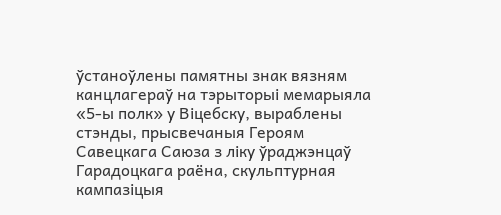ўстаноўлены памятны знак вязням канцлагераў на тэрыторыі мемарыяла «5-ы полк» у Віцебску, выраблены стэнды, прысвечаныя Героям Савецкага Саюза з ліку ўраджэнцаў Гарадоцкага раёна, скульптурная кампазіцыя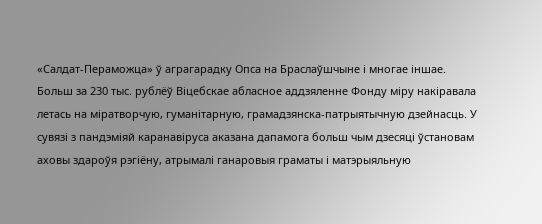«Салдат-Пераможца» ў аграгарадку Опса на Браслаўшчыне і многае іншае.
Больш за 230 тыс. рублёў Віцебскае абласное аддзяленне Фонду міру накіравала летась на міратворчую, гуманітарную, грамадзянска-патрыятычную дзейнасць. У сувязі з пандэміяй каранавіруса аказана дапамога больш чым дзесяці ўстановам аховы здароўя рэгіёну, атрымалі ганаровыя граматы і матэрыяльную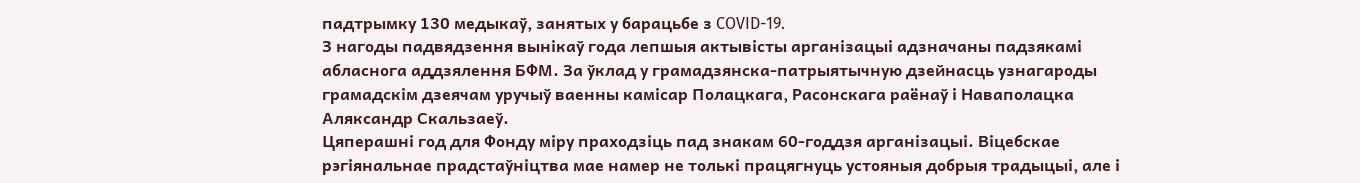падтрымку 130 медыкаў, занятых у барацьбе з COVID-19.
З нагоды падвядзення вынікаў года лепшыя актывісты арганізацыі адзначаны падзякамі абласнога аддзялення БФМ. За ўклад у грамадзянска-патрыятычную дзейнасць узнагароды грамадскім дзеячам уручыў ваенны камісар Полацкага, Расонскага раёнаў і Наваполацка Аляксандр Скальзаеў.
Цяперашні год для Фонду міру праходзіць пад знакам 60-годдзя арганізацыі. Віцебскае рэгіянальнае прадстаўніцтва мае намер не толькі працягнуць устояныя добрыя традыцыі, але і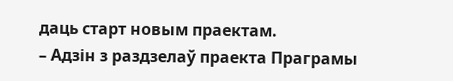даць старт новым праектам.
– Адзін з раздзелаў праекта Праграмы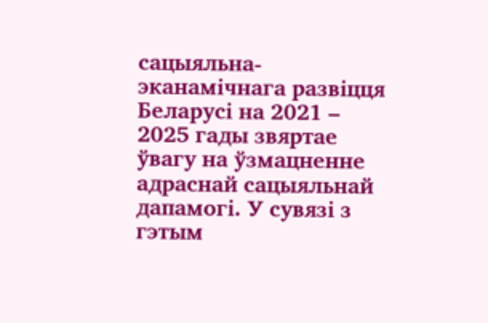сацыяльна-эканамічнага развіцця Беларусі на 2021 – 2025 гады звяртае ўвагу на ўзмацненне адраснай сацыяльнай дапамогі. У сувязі з гэтым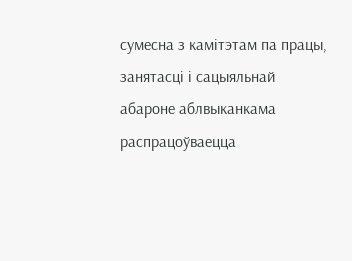сумесна з камітэтам па працы, занятасці і сацыяльнай абароне аблвыканкама распрацоўваецца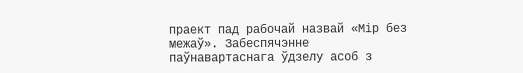праект пад рабочай назвай «Мір без межаў». Забеспячэнне паўнавартаснага ўдзелу асоб з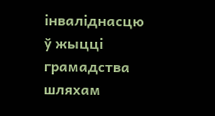інваліднасцю ў жыцці грамадства шляхам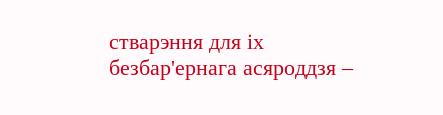стварэння для іх безбар'ернага асяроддзя –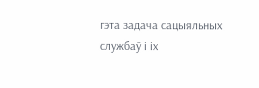гэта задача сацыяльных службаў і іх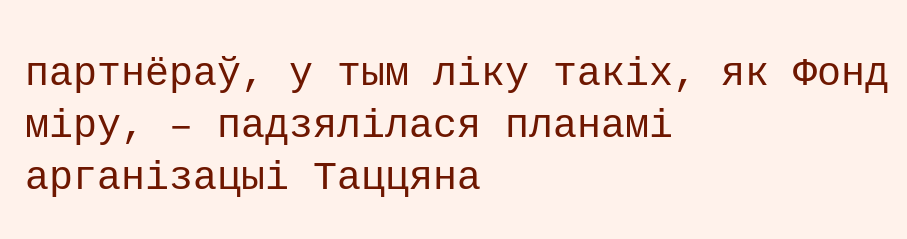партнёраў, у тым ліку такіх, як Фонд міру, – падзялілася планамі арганізацыі Таццяна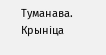Туманава.
Крыніца